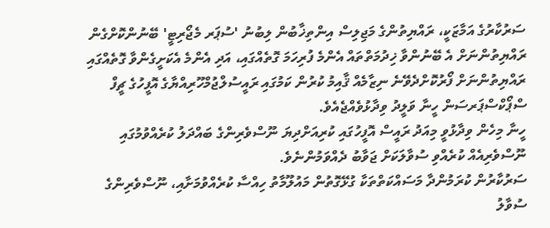ސަރުކާރުގެ އަމާޒަކީ، ރައްޔިތުންގެ މަޖިލިސް އިންތިޚާބުން ލިބުނު 'ސުޕަރ މެޖޯރިޓީ' ބޭނުންކޮށްގެން ރައްޔިތުންނަށް އެ ބޭނުންވާ ޚިދުމަތްތައް އެންމެ ފުރިހަމަ ގޮތެއްގައި، އަދި އެންމެ އެކަށީގެންވާ ގޮތެއްގައި ރައްޔިތުންނަށް ފޯރުކޮށްދެވޭނެ ނިޒާމެއް ޤާއިމު ކުރުން ކަމުގައި ރައީސުލްޖުމްހޫރިއްޔާގެ އޮފީހުގެ ޗީފް ސްޕޯކްސްޕަރސަން ހީނާ ވަލީދު ވިދާޅުވެއްޖެއެވެ.
ހީނާ މިހެން ވިދާޅުވީ މިއަދު ރައީސް އޮފީހުގައި ކުރިއަށްދިޔަ ނޫސްވެރިންގެ ބައްދަލު ކުރެއްވުމުގައި ނޫސްވެރިއެއް ކުރެއްވި ސުވާލަކަށް ޖަވާބު ދެއްވަމުންނެވެ.
ސަރުކާރުން ކުރަމުންދާ މަސައްކަތްތަކާ ގުޅޭގޮތުން މައުލޫމާތު ހިއްސާ ކުރެއްވުމަށާއި، ނޫސްވެރިންގެ ސުވާލު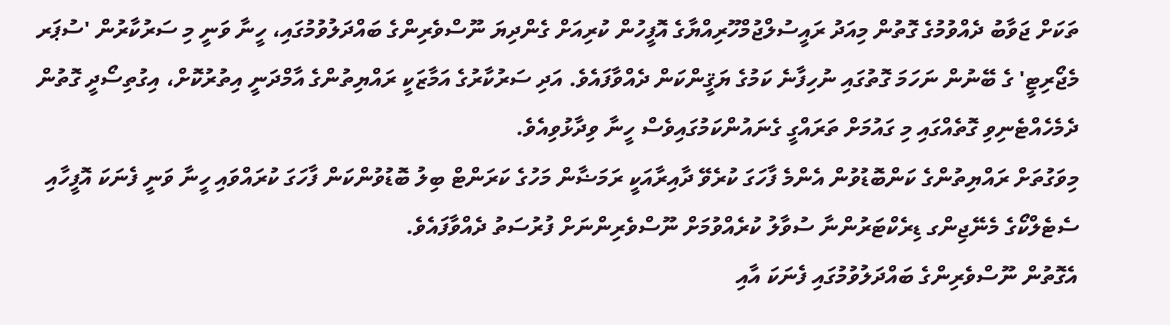ތަކަށް ޖަވާބު ދެއްވުމުގެ ގޮތުން މިއަދު ރައީސުލްޖުމްހޫރިއްޔާގެ އޮފީހުން ކުރިއަށް ގެންދިޔަ ނޫސްވެރިންގެ ބައްދަލުވުމުގައި، ހީނާ ވަނީ މި ސަރުކާރުން 'ސުޕަރ މެޖޯރިޓީ' ގެ ބޭނުން ނަހަމަ ގޮތުގައި ނުހިފާނެ ކަމުގެ ޔަޤީންކަން ދެއްވާފައެވެ. އަދި ސަރުކާރުގެ އަމާޒަކީ ރައްޔިތުންގެ އާމްދަނީ އިތުރުކޮށް، އިގުތިސޯދީ ގޮތުން ދެމެހެއްޓެނިވި ގޮތެއްގައި މި ގައުމަށް ތަރައްގީ ގެނައުންކަމުގައިވެސް ހީނާ ވިދާޅުވިއެވެ.
މިވަގުތަށް ރައްޔިތުންގެ ކަންބޮޑުވުން އެންމެ ފާހަގަ ކުރެވޭ ދާއިރާއަކީ ރަމަޟާން މަހުގެ ކަރަންޓް ބިލު ބޮޑުވުންކަން ފާހަގަ ކުރައްވައި ހީނާ ވަނީ ފެނަކަ އޮފީހާއި ސެޓެލްކޯގެ މެނޭޖިންގ ޑިރެކްޓަރުންނާ ސުވާލު ކުރެއްވުމަށް ނޫސްވެރިންނަށް ފުރުސަތު ދެއްވާފައެވެ.
އެގޮތުން ނޫސްވެރިންގެ ބައްދަލުވުމުގައި ފެނަކަ އާއި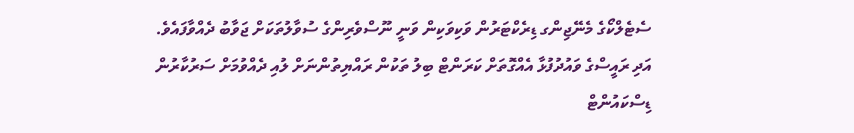ސެޓެލްކޯގެ މެނޭޖިންގ ޑިރެކްޓަރުން ވަކިވަކިން ވަނީ ނޫސްވެރިންގެ ސުވާލުތަކަށް ޖަވާބު ދެއްވާފައެވެ. އަދި ރައީސްގެ ވައުދުފުޅާ އެއްގޮތަށް ކަރަންޓް ބިލު ތަކުން ރައްޔިތުންނަށް ލުއި ދެއްވުމަށް ސަރުކާރުން ޑިސްކައުންޓް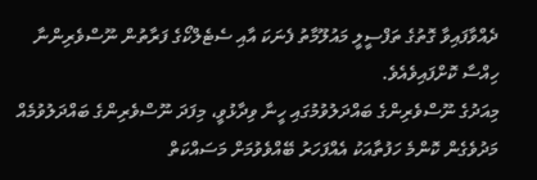ދެއްވާފައިވާ ގޮތުގެ ތަފްސީލީ މައުލޫމާތު ފެނަކަ އާއި ސެޓެލްކޯގެ ފަރާތުން ނޫސްވެރިންނާ ހިއްސާ ކޮށްފައިވެއެވެ.
މިއަދުގެ ނޫސްވެރިންގެ ބައްދަލުވުމުގައި ހީނާ ވިދާޅުވީ، މިފަދަ ނޫސްވެރިންގެ ބައްދަލުވުމެއް މަދުވެގެން ކޮންމެ ހަފުތާއަކު އެއްފަހަރު ބޭއްވެވުމަށް މަސައްކަތް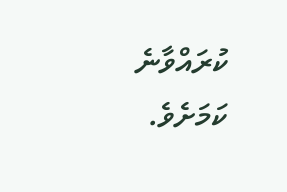ކުރައްވާނެ ކަމަށެވެ.